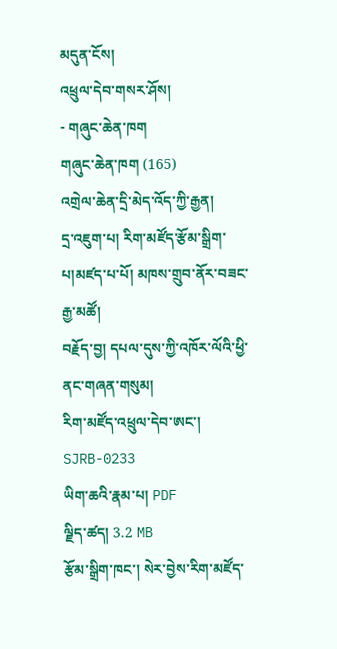མདུན་ངོས།
འཕྲུལ་དེབ་གསར་ཤོས།
- གཞུང་ཆེན་ཁག
གཞུང་ཆེན་ཁག (165)
འགྲེལ་ཆེན་དྲི་མེད་འོད་ཀྱི་རྒྱན།
དྲ་འཇུག་པ། རིག་མཛོད་རྩོམ་སྒྲིག་པ།མཛད་པ་པོ། མཁས་གྲུབ་ནོར་བཟང་རྒྱ་མཚོ།
བརྗོད་བྱ། དཔལ་དུས་ཀྱི་འཁོར་ལོའི་ཕྱི་ནང་གཞན་གསུམ།
རིག་མཛོད་འཕྲུལ་དེབ་ཨང་། SJRB-0233
ཡིག་ཆའི་རྣམ་པ། PDF
ལྗིད་ཚད། 3.2 MB
རྩོམ་སྒྲིག་ཁང་། སེར་བྱེས་རིག་མཛོད་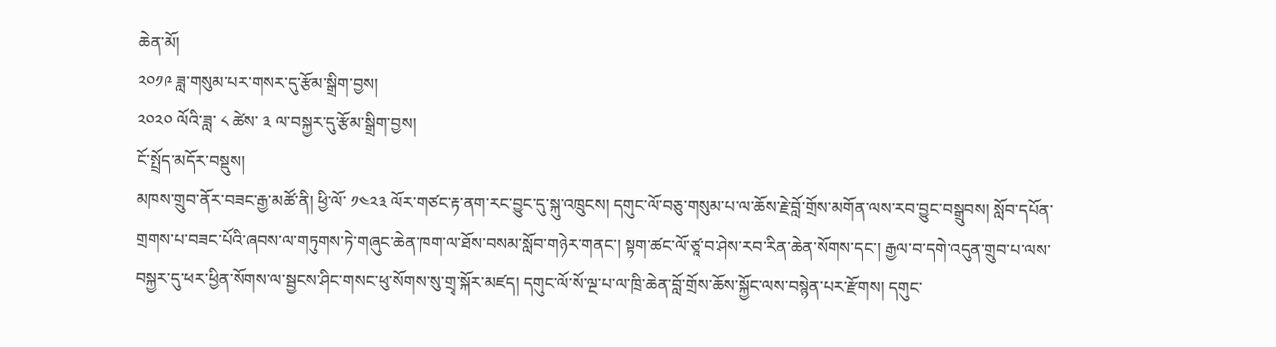ཆེན་མོ།
༢༠༡༩ ཟླ་གསུམ་པར་གསར་དུ་རྩོམ་སྒྲིག་བྱས།
༢༠༢༠ ལོའི་ཟླ་ ༨ ཚེས་ ༣ ལ་བསྐྱར་དུ་རྩོམ་སྒྲིག་བྱས།
ངོ་སྤྲོད་མདོར་བསྡུས།
མཁས་གྲུབ་ནོར་བཟང་རྒྱ་མཚོ་ནི། ཕྱི་ལོ་ ༡༤༢༣ ལོར་གཙང་རྟ་ནག་རང་བྱུང་དུ་སྐུ་འཁྲུངས། དགུང་ལོ་བཅུ་གསུམ་པ་ལ་ཆོས་རྗེ་བློ་གྲོས་མགོན་ལས་རབ་བྱུང་བསྒྲུབས། སློབ་དཔོན་གྲགས་པ་བཟང་པོའི་ཞབས་ལ་གཏུགས་ཏེ་གཞུང་ཆེན་ཁག་ལ་ཐོས་བསམ་སློབ་གཉེར་གནང་། སྟག་ཚང་ལོ་ཙཱ་བ་ཤེས་རབ་རིན་ཆེན་སོགས་དང་། རྒྱལ་བ་དགེ་འདུན་གྲུབ་པ་ལས་བསྐྱར་དུ་ཕར་ཕྱིན་སོགས་ལ་སྦྱངས་ཤིང་གསང་ཕུ་སོགས་སུ་གྲྭ་སྐོར་མཛད། དགུང་ལོ་སོ་ལྔ་པ་ལ་ཁྲི་ཆེན་བློ་གྲོས་ཆོས་སྐྱོང་ལས་བསྙེན་པར་རྫོགས། དགུང་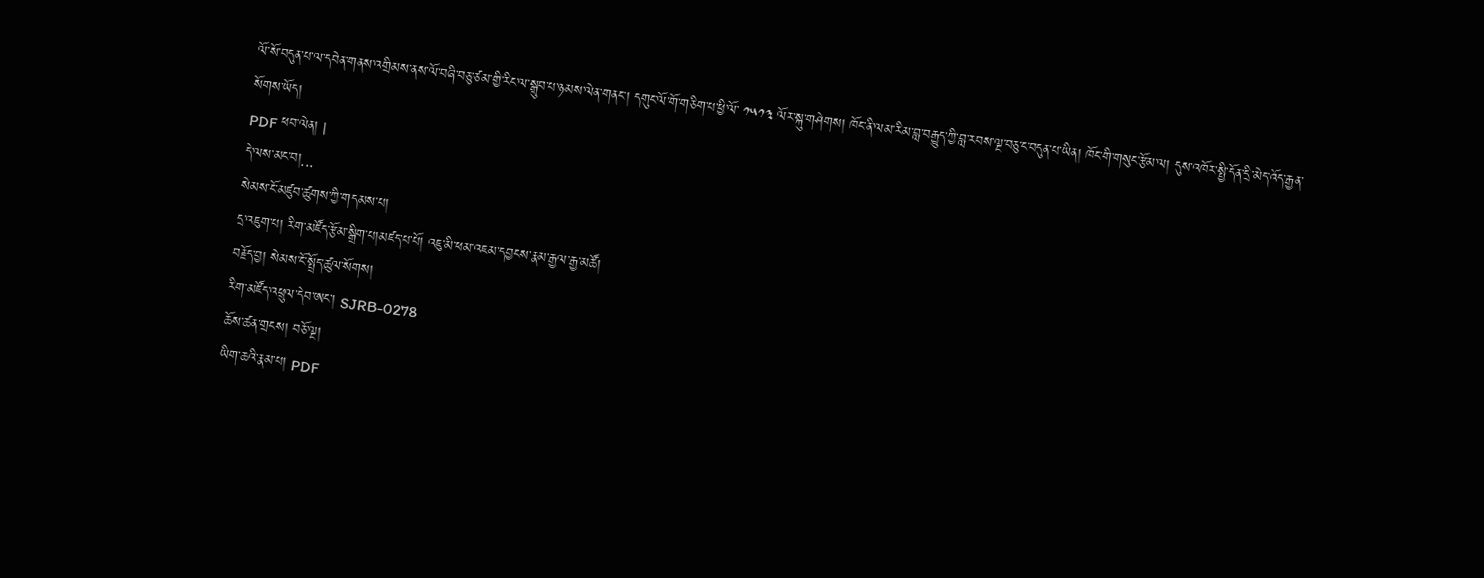ལོ་སོ་བདུན་པ་ལ་དབེན་གནས་འགྲིམས་ནས་ལོ་བཞི་བཅུ་ཙམ་གྱི་རིང་ལ་སྒྲུབ་པ་ཉམས་ལེན་གནང་། དགུང་ལོ་གོ་གཅིག་པ་ཕྱི་ལོ་ ༡༥༡༣ ལོར་སྐུ་གཤེགས། ཁོང་ནི་ལམ་རིམ་བླ་བརྒྱུད་ཀྱི་བླ་རབས་ལྔ་བཅུ་ང་བདུན་པ་ཡིན། ཁོང་གི་གསུང་རྩོམ་ལ། དུས་འཁོར་སྤྱི་དོན་དྲི་མེད་འོད་རྒྱན་སོགས་ཡོད།
PDF ཕབ་ལེན། |
དེ་ལས་མང་བ།...
སེམས་ངོ་མཛུབ་ཚུགས་ཀྱི་གདམས་པ།
དྲ་འཇུག་པ། རིག་མཛོད་རྩོམ་སྒྲིག་པ།མཛད་པ་པོ། འཇུ་མི་ཕམ་འཇམ་དབྱངས་རྣམ་རྒྱལ་རྒྱ་མཚོ།
བརྗོད་བྱ། སེམས་ངོ་སྤྲོད་ཚུལ་སོགས།
རིག་མཛོད་འཕྲུལ་དེབ་ཨང་། SJRB-0278
ཆོས་ཚན་གྲངས། བཅོ་ལྔ།
ཡིག་ཆའི་རྣམ་པ། PDF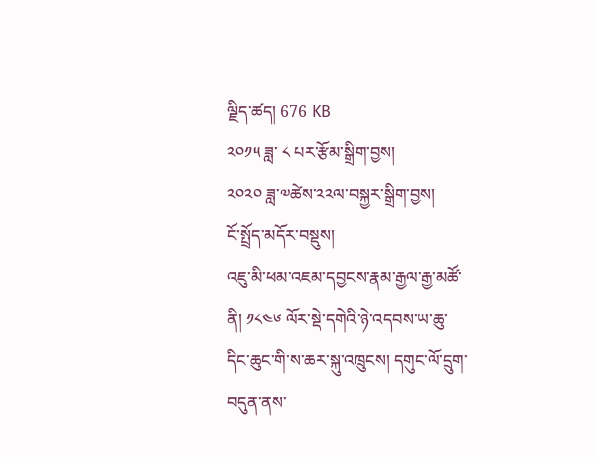ལྗིད་ཚད། 676 KB
༢༠༡༥ ཟླ་ ༨ པར་རྩོམ་སྒྲིག་བྱས།
༢༠༢༠ ཟླ་༧ཚེས་༢༢ལ་བསྐྱར་སྒྲིག་བྱས།
ངོ་སྤྲོད་མདོར་བསྡུས།
འཇུ་མི་ཕམ་འཇམ་དབྱངས་རྣམ་རྒྱལ་རྒྱ་མཚོ་ནི། ༡༨༤༦ ལོར་སྡེ་དགེའི་ཉེ་འདབས་ཡ་ཆུ་དིང་ཆུང་གི་ས་ཆར་སྐུ་འཁྲུངས། དགུང་ལོ་དྲུག་བདུན་ནས་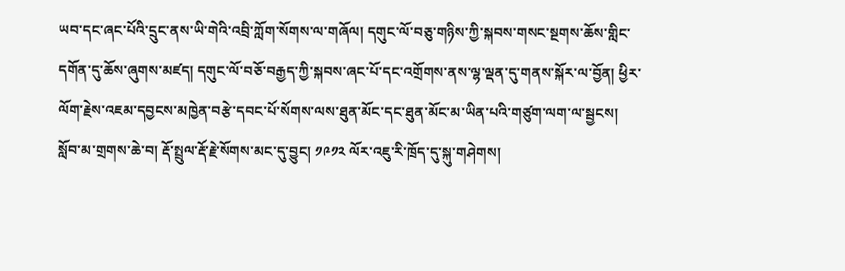ཡབ་དང་ཞང་པོའི་དྲུང་ནས་ཡི་གེའི་འབྲི་ཀློག་སོགས་ལ་གཞོལ། དགུང་ལོ་བཅུ་གཉིས་ཀྱི་སྐབས་གསང་སྔགས་ཆོས་གླིང་དགོན་དུ་ཆོས་ཞུགས་མཛད། དགུང་ལོ་བཅོ་བརྒྱད་ཀྱི་སྐབས་ཞང་པོ་དང་འགྲོགས་ནས་ལྷ་ལྡན་དུ་གནས་སྐོར་ལ་བྱོན། ཕྱིར་ལོག་རྗེས་འཇམ་དབྱངས་མཁྱེན་བརྩེ་དབང་པོ་སོགས་ལས་ཐུན་མོང་དང་ཐུན་མོང་མ་ཡིན་པའི་གཙུག་ལག་ལ་སྦྱངས། སློབ་མ་གྲགས་ཆེ་བ། རྡོ་སྤྲུལ་རྡོ་རྗེ་སོགས་མང་དུ་བྱུང། ༡༩༡༢ ལོར་འཇུ་རི་ཁྲོད་དུ་སྐུ་གཤེགས།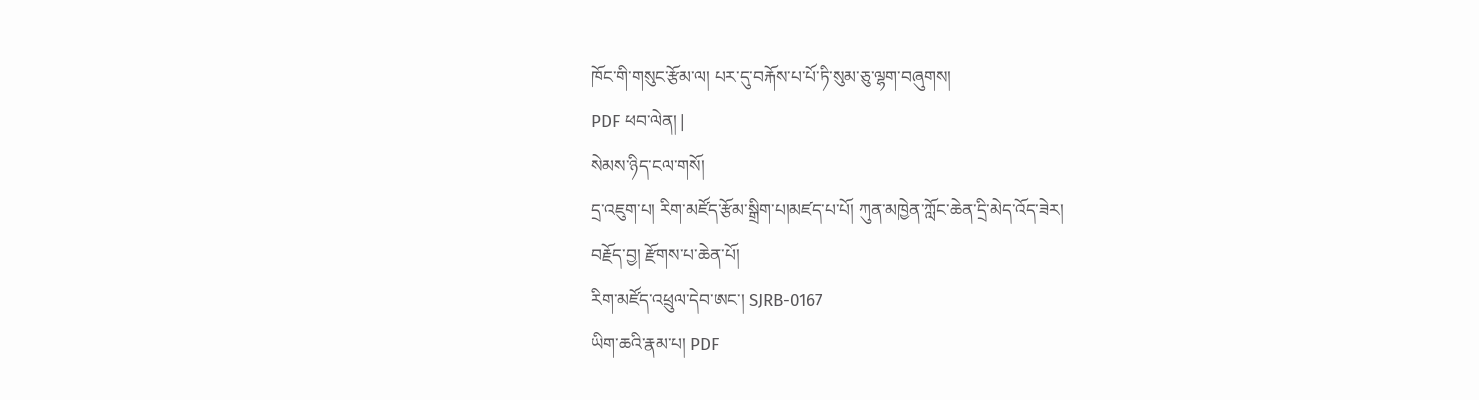ཁོང་གི་གསུང་རྩོམ་ལ། པར་དུ་བརྐོས་པ་པོ་ཏི་སུམ་ཅུ་ལྷག་བཞུགས།
PDF ཕབ་ལེན། |
སེམས་ཉིད་ངལ་གསོ།
དྲ་འཇུག་པ། རིག་མཛོད་རྩོམ་སྒྲིག་པ།མཛད་པ་པོ། ཀུན་མཁྱེན་ཀློང་ཆེན་དྲི་མེད་འོད་ཟེར།
བརྗོད་བྱ། རྫོགས་པ་ཆེན་པོ།
རིག་མཛོད་འཕྲུལ་དེབ་ཨང་། SJRB-0167
ཡིག་ཆའི་རྣམ་པ། PDF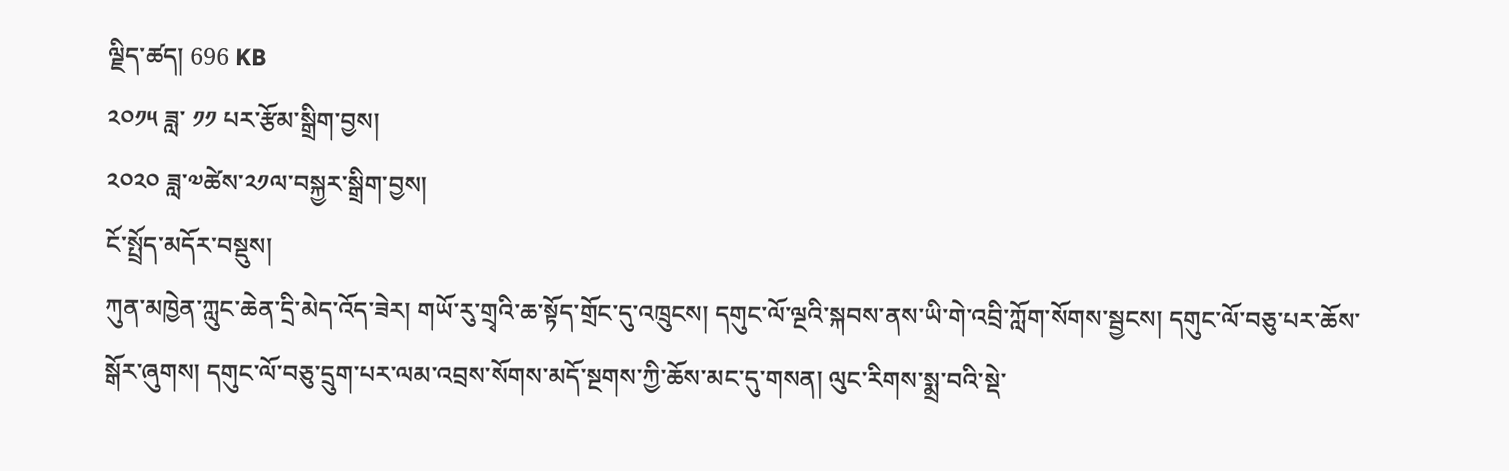ལྗིད་ཚད། 696 KB
༢༠༡༥ ཟླ་ ༡༡ པར་རྩོམ་སྒྲིག་བྱས།
༢༠༢༠ ཟླ་༧ཚེས་༢༡ལ་བསྐྱར་སྒྲིག་བྱས།
ངོ་སྤྲོད་མདོར་བསྡུས།
ཀུན་མཁྱེན་ཀླུང་ཆེན་དྲི་མེད་འོད་ཟེར། གཡོ་རུ་གྲྭའི་ཆ་སྟོད་གྲོང་དུ་འཁྲུངས། དགུང་ལོ་ལྔའི་སྐབས་ནས་ཡི་གེ་འབྲི་ཀློག་སོགས་སྦྱངས། དགུང་ལོ་བཅུ་པར་ཆོས་སྒོར་ཞུགས། དགུང་ལོ་བཅུ་དྲུག་པར་ལམ་འབྲས་སོགས་མདོ་སྔགས་ཀྱི་ཆོས་མང་དུ་གསན། ལུང་རིགས་སྨྲ་བའི་སྡེ་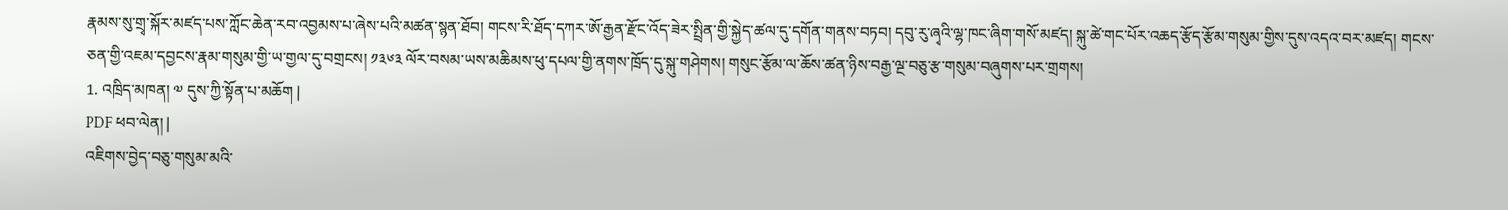རྣམས་སུ་གྲྭ་སྐོར་མཛད་པས་ཀློང་ཆེན་རབ་འབྱམས་པ་ཞེས་པའི་མཚན་སྙན་ཐོབ། གངས་རི་ཐོད་དཀར་ཨོ་རྒྱན་རྫོང་འོད་ཟེར་སྤྲིན་གྱི་སྐྱེད་ཚལ་དུ་དགོན་གནས་བཏབ། དབུ་རུ་ཞྭའི་ལྷ་ཁང་ཞིག་གསོ་མཛད། སྐུ་ཚེ་གང་པོར་འཆད་རྩོད་རྩོམ་གསུམ་གྱིས་དུས་འདའ་བར་མཛད། གངས་ཅན་གྱི་འཇམ་དབྱངས་རྣམ་གསུམ་གྱི་ཡ་གྱལ་དུ་བགྲངས། ༡༣༦༣ ལོར་བསམ་ཡས་མཆིམས་ཕུ་དཔལ་གྱི་ནགས་ཁྲོད་དུ་སྐུ་གཤེགས། གསུང་རྩོམ་ལ་ཆོས་ཚན་ཉིས་བརྒྱ་ལྔ་བཅུ་རྩ་གསུམ་བཞུགས་པར་གྲགས།
1. འཁྲིད་མཁན། ༧ དུས་ཀྱི་སྟོན་པ་མཆོག |
PDF ཕབ་ལེན། |
འཇིགས་བྱེད་བཅུ་གསུམ་མའི་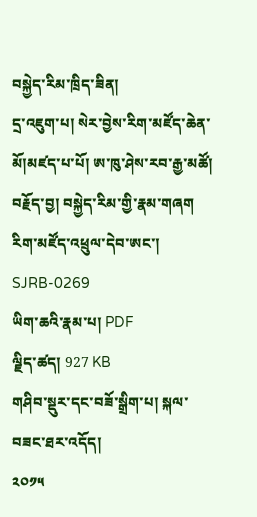བསྐྱེད་རིམ་ཁྲིད་ཟིན།
དྲ་འཇུག་པ། སེར་བྱེས་རིག་མཛོད་ཆེན་མོ།མཛད་པ་པོ། ཨ་ཁུ་ཤེས་རབ་རྒྱ་མཚོ།
བརྗོད་བྱ། བསྐྱེད་རིམ་གྱི་རྣམ་གཞག
རིག་མཛོད་འཕྲུལ་དེབ་ཨང་། SJRB-0269
ཡིག་ཆའི་རྣམ་པ། PDF
ལྗིད་ཚད། 927 KB
གཤིབ་སྡུར་དང་བཟོ་སྒྲིག་པ། སྐལ་བཟང་ཐར་འདོད།
༢༠༡༥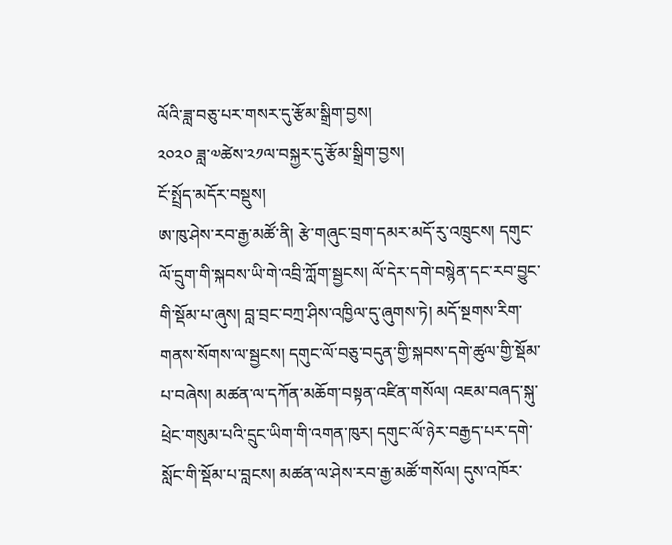ལོའི་ཟླ་བཅུ་པར་གསར་དུ་རྩོམ་སྒྲིག་བྱས།
༢༠༢༠ ཟླ་༧ཚེས་༢༡ལ་བསྐྱར་དུ་རྩོམ་སྒྲིག་བྱས།
ངོ་སྤྲོད་མདོར་བསྡུས།
ཨ་ཁུ་ཤེས་རབ་རྒྱ་མཚོ་ནི། རྩེ་གཞུང་བྲག་དམར་མདོ་རུ་འཁྲུངས། དགུང་ལོ་དྲུག་གི་སྐབས་ཡི་གེ་འབྲི་ཀློག་སྦྱངས། ལོ་དེར་དགེ་བསྙེན་དང་རབ་བྱུང་གི་སྡོམ་པ་ཞུས། བླ་བྲང་བཀྲ་ཤིས་འཁྱིལ་དུ་ཞུགས་ཏེ། མདོ་སྔགས་རིག་གནས་སོགས་ལ་སྦྱངས། དགུང་ལོ་བཅུ་བདུན་གྱི་སྐབས་དགེ་ཚུལ་གྱི་སྡོམ་པ་བཞེས། མཚན་ལ་དཀོན་མཆོག་བསྟན་འཛིན་གསོལ། འཇམ་བཞད་སྐུ་ཕྲེང་གསུམ་པའི་དྲུང་ཡིག་གི་འགན་ཁུར། དགུང་ལོ་ཉེར་བརྒྱད་པར་དགེ་སློང་གི་སྡོམ་པ་བླངས། མཚན་ལ་ཤེས་རབ་རྒྱ་མཚོ་གསོལ། དུས་འཁོར་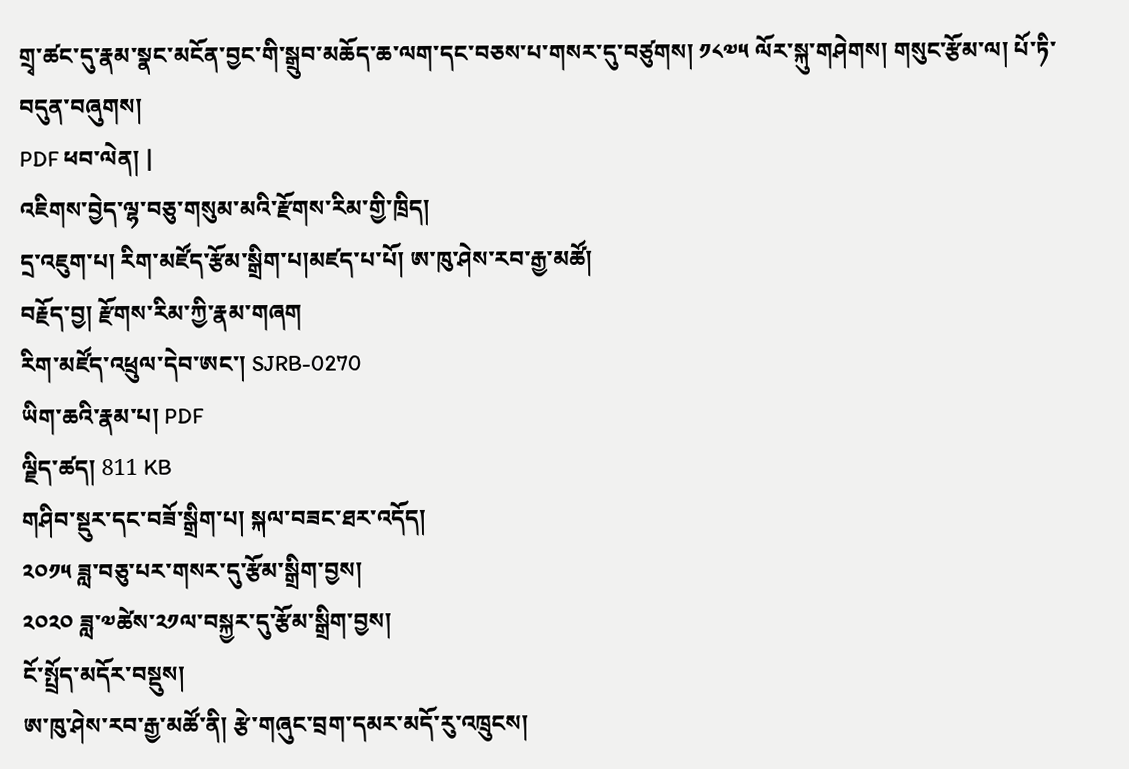གྲྭ་ཚང་དུ་རྣམ་སྣང་མངོན་བྱང་གི་སྒྲུབ་མཆོད་ཆ་ལག་དང་བཅས་པ་གསར་དུ་བཙུགས། ༡༨༧༥ ལོར་སྐུ་གཤེགས། གསུང་རྩོམ་ལ། པོ་ཏི་བདུན་བཞུགས།
PDF ཕབ་ལེན། |
འཇིགས་བྱེད་ལྷ་བཅུ་གསུམ་མའི་རྫོགས་རིམ་གྱི་ཁྲིད།
དྲ་འཇུག་པ། རིག་མཛོད་རྩོམ་སྒྲིག་པ།མཛད་པ་པོ། ཨ་ཁུ་ཤེས་རབ་རྒྱ་མཚོ།
བརྗོད་བྱ། རྫོགས་རིམ་ཀྱི་རྣམ་གཞག
རིག་མཛོད་འཕྲུལ་དེབ་ཨང་། SJRB-0270
ཡིག་ཆའི་རྣམ་པ། PDF
ལྗིད་ཚད། 811 KB
གཤིབ་སྡུར་དང་བཟོ་སྒྲིག་པ། སྐལ་བཟང་ཐར་འདོད།
༢༠༡༥ ཟླ་བཅུ་པར་གསར་དུ་རྩོམ་སྒྲིག་བྱས།
༢༠༢༠ ཟླ་༧ཚེས་༢༡ལ་བསྐྱར་དུ་རྩོམ་སྒྲིག་བྱས།
ངོ་སྤྲོད་མདོར་བསྡུས།
ཨ་ཁུ་ཤེས་རབ་རྒྱ་མཚོ་ནི། རྩེ་གཞུང་བྲག་དམར་མདོ་རུ་འཁྲུངས།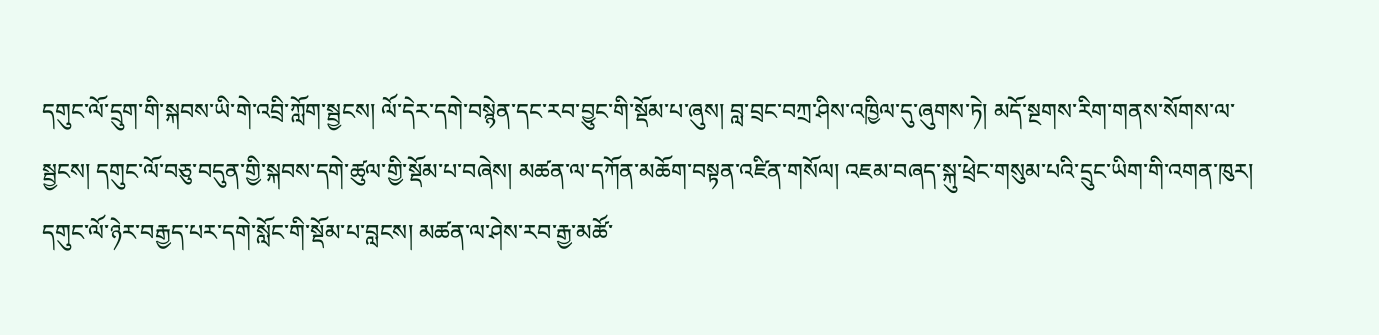དགུང་ལོ་དྲུག་གི་སྐབས་ཡི་གེ་འབྲི་ཀློག་སྦྱངས། ལོ་དེར་དགེ་བསྙེན་དང་རབ་བྱུང་གི་སྡོམ་པ་ཞུས། བླ་བྲང་བཀྲ་ཤིས་འཁྱིལ་དུ་ཞུགས་ཏེ། མདོ་སྔགས་རིག་གནས་སོགས་ལ་སྦྱངས། དགུང་ལོ་བཅུ་བདུན་གྱི་སྐབས་དགེ་ཚུལ་གྱི་སྡོམ་པ་བཞེས། མཚན་ལ་དཀོན་མཆོག་བསྟན་འཛིན་གསོལ། འཇམ་བཞད་སྐུ་ཕྲེང་གསུམ་པའི་དྲུང་ཡིག་གི་འགན་ཁུར། དགུང་ལོ་ཉེར་བརྒྱད་པར་དགེ་སློང་གི་སྡོམ་པ་བླངས། མཚན་ལ་ཤེས་རབ་རྒྱ་མཚོ་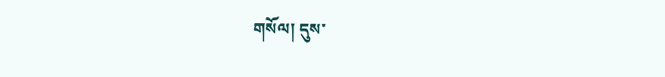གསོལ། དུས་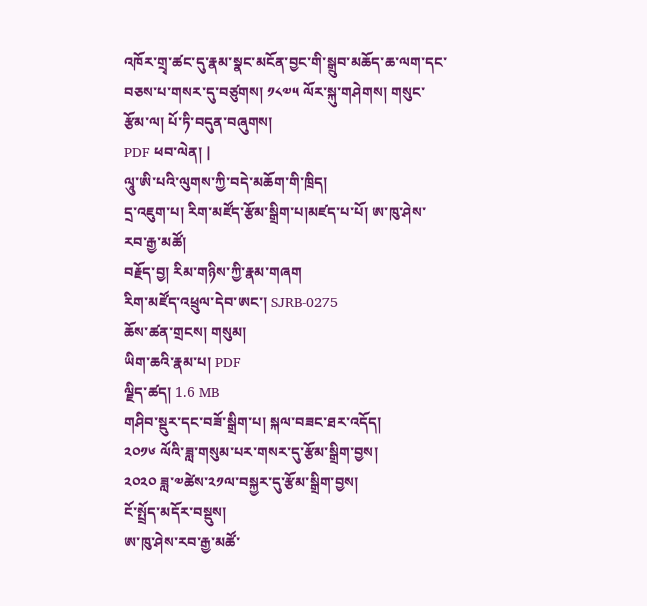འཁོར་གྲྭ་ཚང་དུ་རྣམ་སྣང་མངོན་བྱང་གི་སྒྲུབ་མཆོད་ཆ་ལག་དང་བཅས་པ་གསར་དུ་བཙུགས། ༡༨༧༥ ལོར་སྐུ་གཤེགས། གསུང་རྩོམ་ལ། པོ་ཏི་བདུན་བཞུགས།
PDF ཕབ་ལེན། |
ལཱུ་ཨི་པའི་ལུགས་ཀྱི་བདེ་མཆོག་གི་ཁྲིད།
དྲ་འཇུག་པ། རིག་མཛོད་རྩོམ་སྒྲིག་པ།མཛད་པ་པོ། ཨ་ཁུ་ཤེས་རབ་རྒྱ་མཚོ།
བརྗོད་བྱ། རིམ་གཉིས་ཀྱི་རྣམ་གཞག
རིག་མཛོད་འཕྲུལ་དེབ་ཨང་། SJRB-0275
ཆོས་ཚན་གྲངས། གསུམ།
ཡིག་ཆའི་རྣམ་པ། PDF
ལྗིད་ཚད། 1.6 MB
གཤིབ་སྡུར་དང་བཟོ་སྒྲིག་པ། སྐལ་བཟང་ཐར་འདོད།
༢༠༡༦ ལོའི་ཟླ་གསུམ་པར་གསར་དུ་རྩོམ་སྒྲིག་བྱས།
༢༠༢༠ ཟླ་༧ཚེས་༢༡ལ་བསྐྱར་དུ་རྩོམ་སྒྲིག་བྱས།
ངོ་སྤྲོད་མདོར་བསྡུས།
ཨ་ཁུ་ཤེས་རབ་རྒྱ་མཚོ་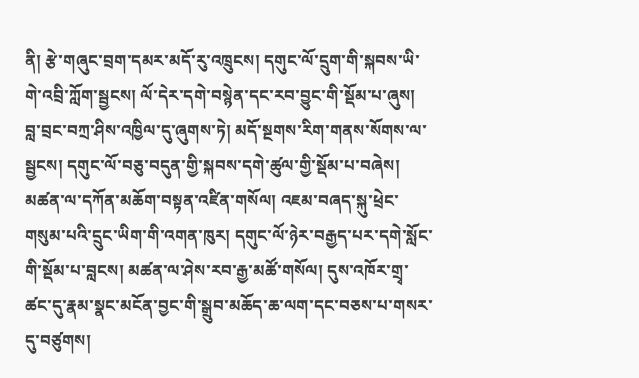ནི། རྩེ་གཞུང་བྲག་དམར་མདོ་རུ་འཁྲུངས། དགུང་ལོ་དྲུག་གི་སྐབས་ཡི་གེ་འབྲི་ཀློག་སྦྱངས། ལོ་དེར་དགེ་བསྙེན་དང་རབ་བྱུང་གི་སྡོམ་པ་ཞུས། བླ་བྲང་བཀྲ་ཤིས་འཁྱིལ་དུ་ཞུགས་ཏེ། མདོ་སྔགས་རིག་གནས་སོགས་ལ་སྦྱངས། དགུང་ལོ་བཅུ་བདུན་གྱི་སྐབས་དགེ་ཚུལ་གྱི་སྡོམ་པ་བཞེས། མཚན་ལ་དཀོན་མཆོག་བསྟན་འཛིན་གསོལ། འཇམ་བཞད་སྐུ་ཕྲེང་གསུམ་པའི་དྲུང་ཡིག་གི་འགན་ཁུར། དགུང་ལོ་ཉེར་བརྒྱད་པར་དགེ་སློང་གི་སྡོམ་པ་བླངས། མཚན་ལ་ཤེས་རབ་རྒྱ་མཚོ་གསོལ། དུས་འཁོར་གྲྭ་ཚང་དུ་རྣམ་སྣང་མངོན་བྱང་གི་སྒྲུབ་མཆོད་ཆ་ལག་དང་བཅས་པ་གསར་དུ་བཙུགས།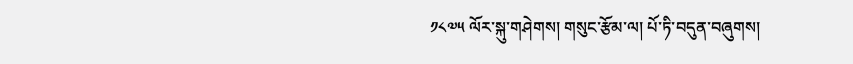༡༨༧༥ ལོར་སྐུ་གཤེགས། གསུང་རྩོམ་ལ། པོ་ཏི་བདུན་བཞུགས།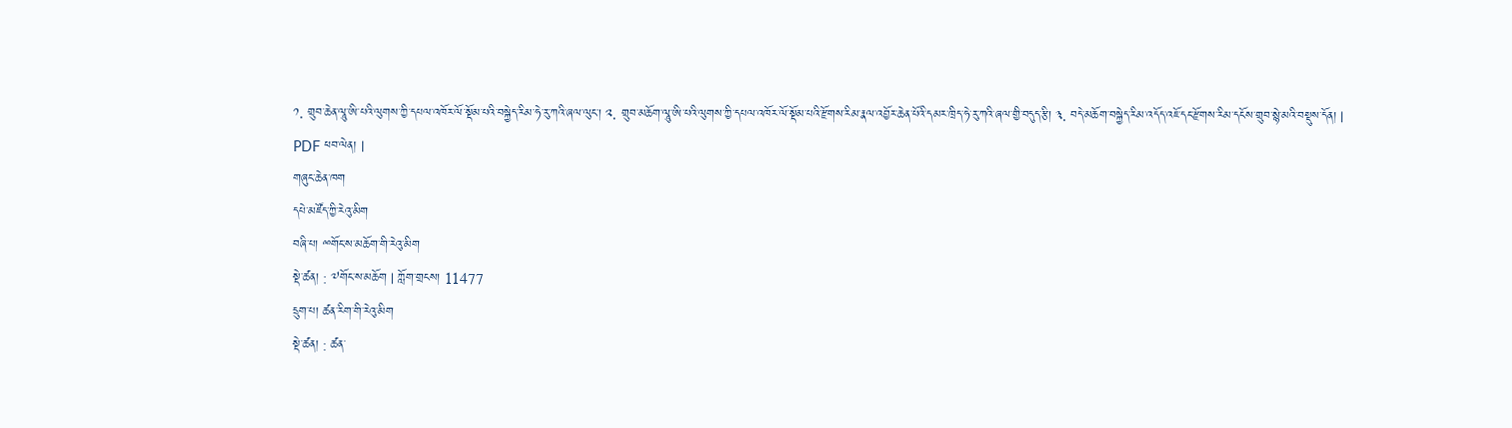༡. གྲུབ་ཆེན་ལཱུ་ཨི་པའི་ལུགས་ཀྱི་དཔལ་འཁོར་ལོ་སྡོམ་པའི་བསྐྱེད་རིམ་ཧེ་རུ་ཀའི་ཞལ་ལུང་། ༢. གྲུབ་མཆོག་ལཱུ་ཨི་པའི་ལུགས་ཀྱི་དཔལ་འཁོར་ལོ་སྡོམ་པའི་རྫོགས་རིམ་རྣལ་འབྱོར་ཆེན་པོའི་དམར་ཁྲིད་ཧེ་རུ་ཀའི་ཞལ་གྱི་བདུད་རྩི། ༣. བདེ་མཆོག་བསྐྱེད་རིམ་འདོད་འཇོ་དང་རྫོགས་རིམ་དངོས་གྲུབ་སྙེ་མའི་བསྡུས་དོན། |
PDF ཕབ་ལེན། |
གཞུང་ཆེན་ཁག
དཔེ་མཛོད་ཀྱི་རེའུ་མིག
བཞི་པ། ྋགོང་ས་མཆོག་གི་རེའུ་མིག
སྡེ་ཚན། : ༧གོང་ས་མཆོག | ཀློག་གྲངས། 11477
དྲུག་པ། ཚན་རིག་གི་རེའུ་མིག
སྡེ་ཚན། : ཚན་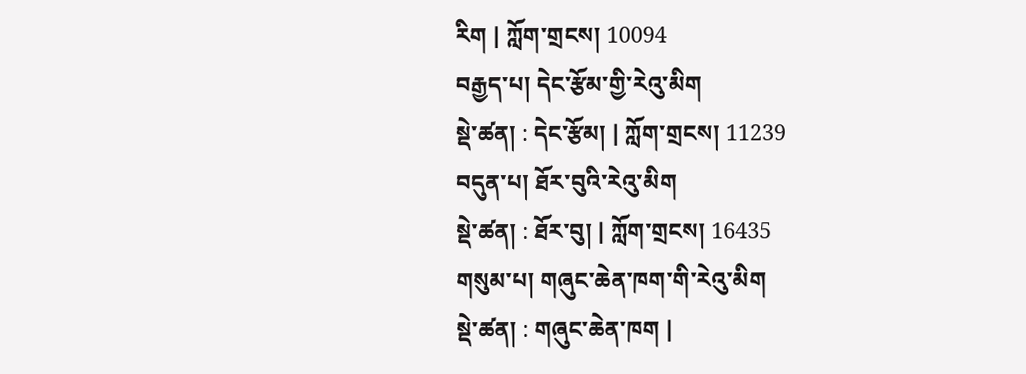རིག | ཀློག་གྲངས། 10094
བརྒྱད་པ། དེང་རྩོམ་གྱི་རེའུ་མིག
སྡེ་ཚན། : དེང་རྩོམ། | ཀློག་གྲངས། 11239
བདུན་པ། ཐོར་བུའི་རེའུ་མིག
སྡེ་ཚན། : ཐོར་བུ། | ཀློག་གྲངས། 16435
གསུམ་པ། གཞུང་ཆེན་ཁག་གི་རེའུ་མིག
སྡེ་ཚན། : གཞུང་ཆེན་ཁག |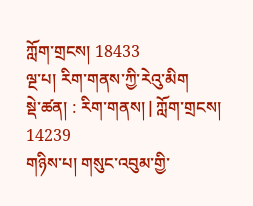ཀློག་གྲངས། 18433
ལྔ་པ། རིག་གནས་ཀྱི་རེའུ་མིག
སྡེ་ཚན། : རིག་གནས། | ཀློག་གྲངས། 14239
གཉིས་པ། གསུང་འབུམ་གྱི་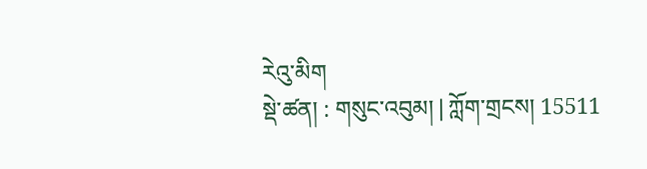རེའུ་མིག
སྡེ་ཚན། : གསུང་འབུམ། | ཀློག་གྲངས། 15511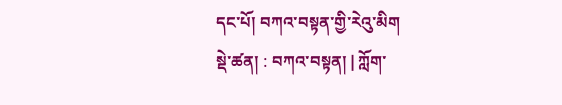དང་པོ། བཀའ་བསྟན་གྱི་རེའུ་མིག
སྡེ་ཚན། : བཀའ་བསྟན། | ཀློག་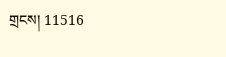གྲངས། 11516